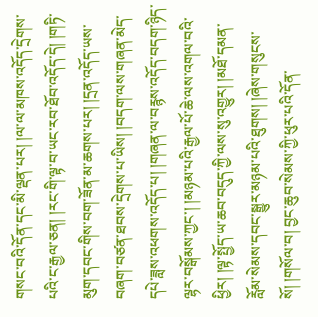གསང་བའི་དོན་དང་མི་ལྡན་པར། །ལ་ལ་མཁས་འདོད་དྲེགས་པའི་ང་རྒྱལ་ཅན། །རང་གི་ལྟ་བ་ཡང་རབ་ཐོབ་འདོད་དེ། །གཏི་མུག་དབང་གིས་བག་ཟོན་མ་ཆགས་པར། །དྲན་འདོད་ཡས་བཞག་བཙན་ཐབས་དྲེགས་པ་ཡིས། །བདག་ལས་གཞན་མེད་དཔེ་ཟླས་འཕགས་འདོད་པ། །གཞན་ལ་བརྙས་འདོད་བདག་ཉིད་ལྷར་བསྒོམས་ཀྱང་། །མཉམ་པའི་རྒྱལ་པོ་ཆེ་ལས་འགལ་བའི་ཕྱིར། །ལྟ་སྤྱོད་ཡ་ཆབ་བདུད་ཀྱི་ལས་སུ་འགྱུར། །མཐོ་དམན་རློམ་སེམས་དབང་སྒྱུར་མཉམ་པའི་ཐུགས། །ཞེས་གསུངས་སོ། །གསོལ་བ། བྱང་ཆུབ་སེམས་ཀྱི་ཕུར་པའི་དོན་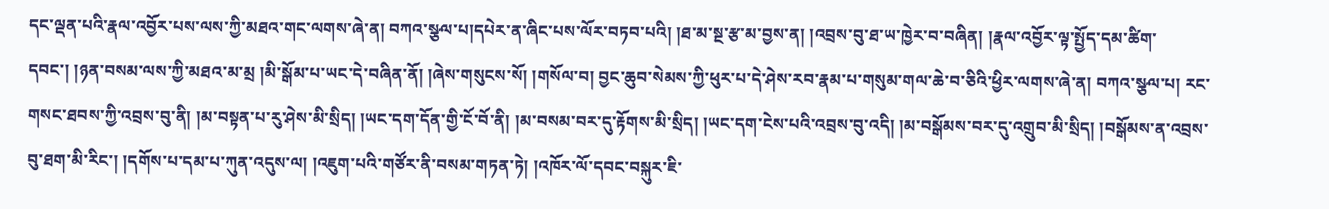དང་ལྡན་པའི་རྣལ་འབྱོར་པས་ལས་ཀྱི་མཐའ་གང་ལགས་ཞེ་ན། བཀའ་སྩལ་པ།དཔེར་ན་ཞིང་པས་ལོར་བཏབ་པའི། །ཐ་མ་སྔ་རྩ་མ་བྱས་ན། །འབྲས་བུ་ཐ་ཡ་ཁྱེར་བ་བཞིན། །རྣལ་འབྱོར་ལྟ་སྤྱོད་དམ་ཚིག་དབང་། །ཉན་བསམ་ལས་ཀྱི་མཐའ་མ་མྲ །མི་སྒོམ་པ་ཡང་དེ་བཞིན་ནོ། །ཞེས་གསུངས་སོ། །གསོལ་བ། བྱང་ཆུབ་སེམས་ཀྱི་ཕུར་པ་དེ་ཤེས་རབ་རྣམ་པ་གསུམ་གལ་ཆེ་བ་ཅིའི་ཕྱིར་ལགས་ཞེ་ན། བཀའ་སྩལ་པ། རང་གསང་ཐབས་ཀྱི་འབྲས་བུ་ནི། །མ་བསྟན་པ་རུ་ཤེས་མི་སྲིད། །ཡང་དག་དོན་གྱི་ངོ་བོ་ནི། །མ་བསམ་བར་དུ་རྟོགས་མི་སྲིད། །ཡང་དག་ངེས་པའི་འབྲས་བུ་འདི། །མ་བསྒོམས་བར་དུ་འགྲུབ་མི་སྲིད། །བསྒོམས་ན་འབྲས་བུ་ཐག་མི་རིང་། །དགོས་པ་དམ་པ་ཀུན་འདུས་ལ། །འཇུག་པའི་གཙོར་ནི་བསམ་གཏན་ཏེ། །འཁོར་ལོ་དབང་བསྐུར་ཇི་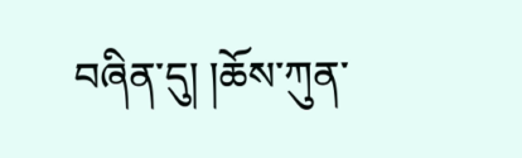བཞིན་དུ། །ཆོས་ཀུན་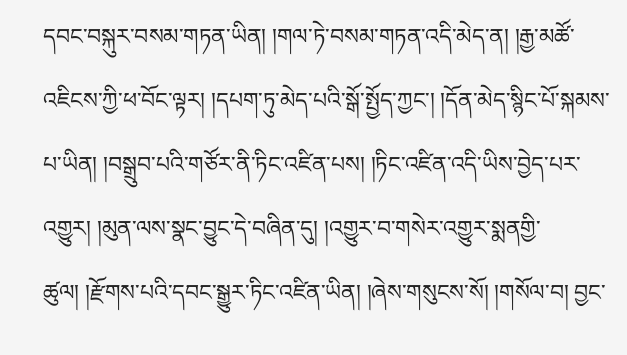དབང་བསྐུར་བསམ་གཏན་ཡིན། །གལ་ཏེ་བསམ་གཏན་འདི་མེད་ན། །རྒྱ་མཚོ་འཇིངས་ཀྱི་ཕ་བོང་ལྟར། །དཔག་ཏུ་མེད་པའི་སྒོ་སྤྱོད་ཀྱང་། །དོན་མེད་སྙིང་པོ་སྐམས་པ་ཡིན། །བསྒྲུབ་པའི་གཙོར་ནི་ཏིང་འཛིན་པས། །ཏིང་འཛིན་འདི་ཡིས་བྱེད་པར་འགྱུར། །མུན་ལས་སྣང་བྱུང་དེ་བཞིན་དུ། །འགྱུར་བ་གསེར་འགྱུར་སྨནགྱི་ཚུལ། །རྫོགས་པའི་དབང་སྒྱུར་ཏིང་འཛིན་ཡིན། །ཞེས་གསུངས་སོ། །གསོལ་བ། བྱང་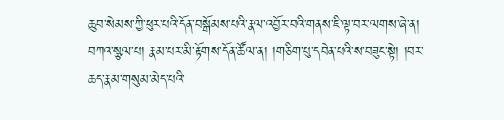ཆུབ་སེམས་ཀྱི་ཕུར་པའི་དོན་བསྒོམས་པའི་རྣལ་འབྱོར་བའི་གནས་ཇི་ལྟ་བར་ལགས་ཞེ་ན། བཀའ་སྩལ་པ། རྣམ་པར་མི་རྟོགས་དོན་ཚོལ་ན། །གཅིག་པུ་དབེན་པའི་ས་བཟུང་སྟེ། །བར་ཆད་རྣམ་གསུམ་མེད་པའི་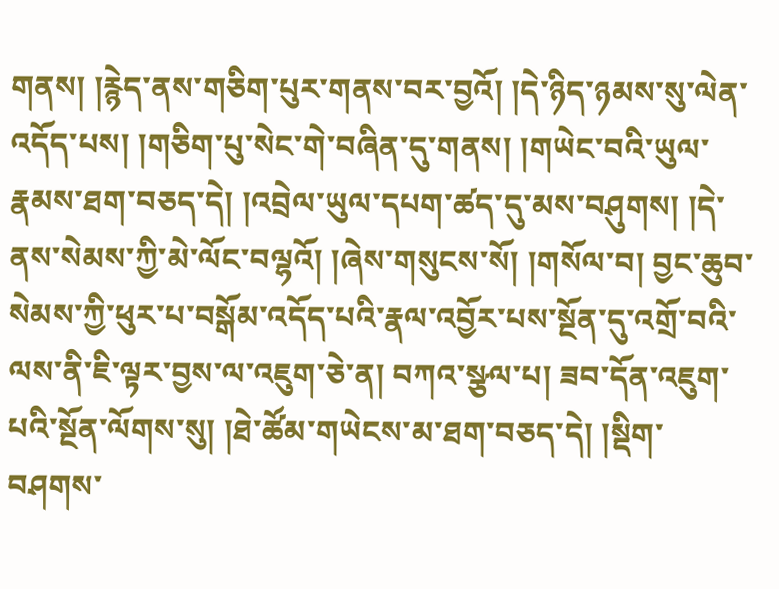གནས། །རྙེད་ནས་གཅིག་པུར་གནས་བར་བྱའོ། །དེ་ཉིད་ཉམས་སུ་ལེན་འདོད་པས། །གཅིག་པུ་སེང་གེ་བཞིན་དུ་གནས། །གཡེང་བའི་ཡུལ་རྣམས་ཐག་བཅད་དེ། །འབྲེལ་ཡུལ་དཔག་ཚད་དུ་མས་བཤུགས། །དེ་ནས་སེམས་ཀྱི་མེ་ལོང་བལྷའོ། །ཞེས་གསུངས་སོ། །གསོལ་བ། བྱང་ཆུབ་སེམས་ཀྱི་ཕུར་པ་བསྒོམ་འདོད་པའི་རྣལ་འབྱོར་པས་སྔོན་དུ་འགྲོ་བའི་ལས་ནི་ཇི་ལྟར་བྱས་ལ་འཇུག་ཅེ་ན། བཀའ་སྩལ་པ། ཟབ་དོན་འཇུག་པའི་སྔོན་ལོགས་སུ། །ཐེ་ཚོམ་གཡེངས་མ་ཐག་བཅད་དེ། །སྡིག་བཤགས་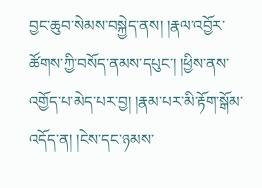བྱང་ཆུབ་སེམས་བསྐྱེད་ནས། །རྣལ་འབྱོར་ཚོགས་ཀྱི་བསོད་ནམས་དཔུང་། །ཕྱིས་ནས་འགྱོད་པ་མེད་པར་བྱ། །རྣམ་པར་མི་རྟོག་སྒོམ་འདོད་ན། །ངེས་དང་ཉམས་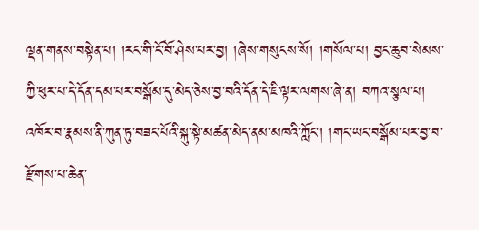ལྡན་གནས་བསྟེན་པ། །རང་གི་ངོ་བོ་ཤེས་པར་བྱ། །ཞེས་གསུངས་སོ། །གསོལ་པ། བྱང་ཆུབ་སེམས་ཀྱི་ཕུར་པ་དེ་དོན་དམ་པར་བསྒོམ་དུ་མེད་ཅེས་བྱ་བའི་དོན་དེ་ཇི་ལྟར་ལགས་ཞེ་ན། བཀའ་སྩལ་པ། འཁོར་བ་རྣམས་ནི་ཀུན་ཏུ་བཟང་པོའི་སྐུ་སྟེ་མཚན་མེད་ནམ་མཁའི་ཀློང་། །གང་ཡང་བསྒོམ་པར་བྱ་བ་རྫོགས་པ་ཆེན་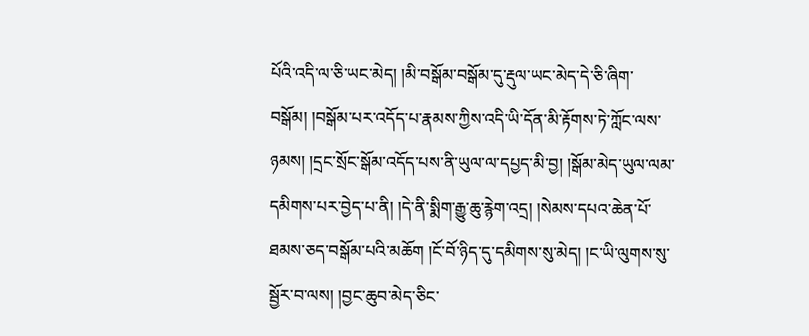པོའི་འདི་ལ་ཅི་ཡང་མེད། །མི་བསྒོམ་བསྒོམ་དུ་རྡུལ་ཡང་མེད་དེ་ཅི་ཞིག་བསྒོམ། །བསྒོམ་པར་འདོད་པ་རྣམས་ཀྱིས་འདི་ཡི་དོན་མི་རྟོགས་ཏེ་ཀློང་ལས་ཉམས། །དྲང་སྲོང་སྒོམ་འདོད་པས་ནི་ཡུལ་ལ་དཔྱད་མི་བྱ། །སྒོམ་མེད་ཡུལ་ལམ་དམིགས་པར་བྱེད་པ་ནི། །དེ་ནི་སྨིག་རྒྱུ་ཆུ་རྙེག་འདྲ། །སེམས་དཔའ་ཆེན་པོ་ཐམས་ཅད་བསྒོམ་པའི་མཆོག །ངོ་བོ་ཉིད་དུ་དམིགས་སུ་མེད། །ང་ཡི་ལུགས་སུ་སྦྱོར་བ་ལས། །བྱང་ཆུབ་མེད་ཅིང་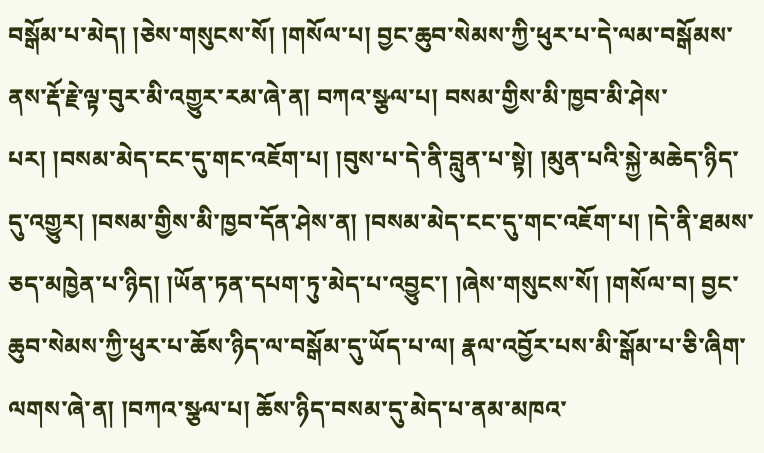བསྒོམ་པ་མེད། །ཅེས་གསུངས་སོ། །གསོལ་པ། བྱང་ཆུབ་སེམས་ཀྱི་ཕུར་པ་དེ་ལམ་བསྒོམས་ནས་རྡོ་རྗེ་ལྟ་བུར་མི་འགྱུར་རམ་ཞེ་ན། བཀའ་སྩལ་པ། བསམ་གྱིས་མི་ཁྱབ་མི་ཤེས་པར། །བསམ་མེད་ངང་དུ་གང་འཇོག་པ། །བུས་པ་དེ་ནི་བླུན་པ་སྟེ། །མུན་པའི་སྐྱེ་མཆེད་ཉིད་དུ་འགྱུར། །བསམ་གྱིས་མི་ཁྱབ་དོན་ཤེས་ན། །བསམ་མེད་ངང་དུ་གང་འཇོག་པ། །དེ་ནི་ཐམས་ཅད་མཁྱེན་པ་ཉིད། །ཡོན་ཏན་དཔག་ཏུ་མེད་པ་འབྱུང་། །ཞེས་གསུངས་སོ། །གསོལ་བ། བྱང་ཆུབ་སེམས་ཀྱི་ཕུར་པ་ཆོས་ཉིད་ལ་བསྒོམ་དུ་ཡོད་པ་ལ། རྣལ་འབྱོར་པས་མི་སྒོམ་པ་ཅི་ཞིག་ལགས་ཞེ་ན། །བཀའ་སྩལ་པ། ཆོས་ཉིད་བསམ་དུ་མེད་པ་ནམ་མཁའ་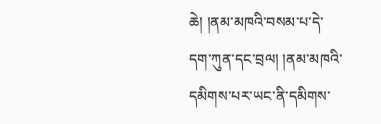ཆེ། །ནམ་མཁའི་བསམ་པ་དེ་དག་ཀུན་དང་བྲལ། །ནམ་མཁའི་དམིགས་པར་ཡང་ནི་དམིགས་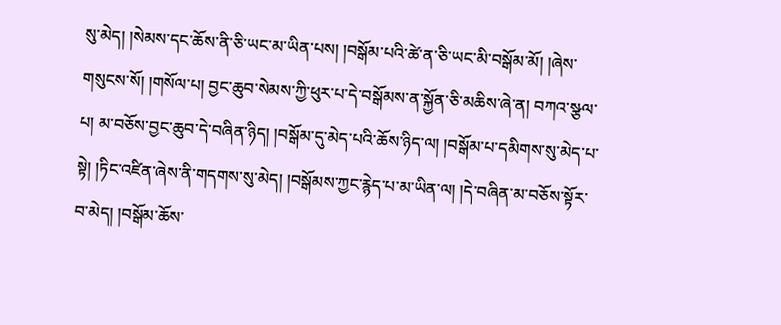སུ་མེད། །སེམས་དང་ཆོས་ནི་ཅི་ཡང་མ་ཡིན་པས། །བསྒོམ་པའི་ཚེ་ན་ཅི་ཡང་མི་བསྒོམ་མོ། །ཞེས་གསུངས་སོ། །གསོལ་པ། བྱང་ཆུབ་སེམས་ཀྱི་ཕུར་པ་དེ་བསྒོམས་ན་སྐྱོན་ཅི་མཆིས་ཞེ་ན། བཀའ་སྩལ་པ། མ་བཅོས་བྱང་ཆུབ་དེ་བཞིན་ཉིད། །བསྒོམ་དུ་མེད་པའི་ཆོས་ཉིད་ལ། །བསྒོམ་པ་དམིགས་སུ་མེད་པ་སྟེ། །ཏིང་འཛིན་ཞེས་ནི་གདགས་སུ་མེད། །བསྒོམས་ཀྱང་རྙེད་པ་མ་ཡིན་ལ། །དེ་བཞིན་མ་བཅོས་སྟོར་བ་མེད། །བསྒོམ་ཆོས་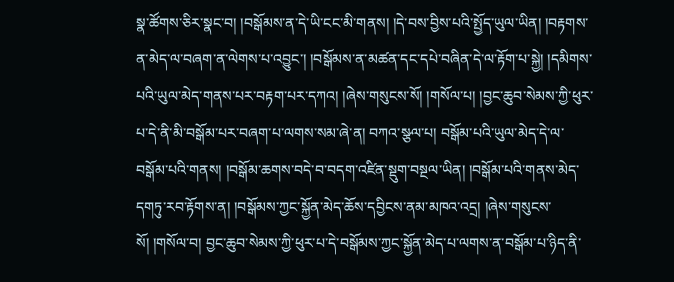སྣ་ཚོགས་ཅིར་སྣང་བ། །བསྒོམས་ན་དེ་ཡི་ངང་མི་གནས། །དེ་བས་བྱིས་པའི་སྤྱོད་ཡུལ་ཡིན། །བརྟགས་ན་མེད་ལ་བཞག་ན་ལེགས་པ་འབྱུང་། །བསྒོམས་ན་མཚན་དང་དཔེ་བཞིན་དེ་ལ་རྟོག་པ་སྐྱེ། །དམིགས་པའི་ཡུལ་མེད་གནས་པར་བརྟག་པར་དཀའ། །ཞེས་གསུངས་སོ། །གསོལ་པ། །བྱང་ཆུབ་སེམས་ཀྱི་ཕུར་པ་དེ་ནི་མི་བསྒོམ་པར་བཞག་པ་ལགས་སམ་ཞེ་ན། བཀའ་སྩལ་པ། བསྒོམ་པའི་ཡུལ་མེད་དེ་ལ་བསྒོམ་པའི་གནས། །བསྒོམ་ཆགས་བདེ་བ་བདག་འཛིན་སྡུག་བསྔལ་ཡིན། །བསྒོམ་པའི་གནས་མེད་དགཏུ་རབ་རྟོགས་ན། །བསྒོམས་ཀྱང་སྐྱོན་མེད་ཆོས་དབྱིངས་ནམ་མཁའ་འདྲ། །ཞེས་གསུངས་སོ། །གསོལ་བ། བྱང་ཆུབ་སེམས་ཀྱི་ཕུར་པ་དེ་བསྒོམས་ཀྱང་སྐྱོན་མེད་པ་ལགས་ན་བསྒོམ་པ་ཉིད་ནི་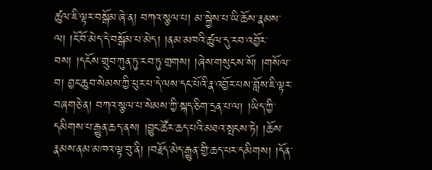ཚུལ་ཇི་ལྟར་བསྒོམ་ཞེ་ན། བཀའ་སྩལ་པ། མ་སྐྱེས་པ་ཡི་ཆོས་རྣམས་ལ། །ངོ་བོ་མེད་དེ་བསྒོམ་པ་མེད། །ནམ་མཁའི་ཚུལ་དུ་རབ་འབྱོར་བས། །དངོས་གྲུབ་ཀུན་ཏུ་རབ་ཏུ་གྲགས། །ཞེས་གསུངས་སོ། །གསོལ་བ། བྱང་ཆུབ་སེམས་ཀྱི་ཕུར་པ་དེ་ལས་དང་པོའི་རྣ་འབྱོར་པས་བློས་ཇི་ལྟར་བཞགཅེ་ན། བཀའ་སྩལ་པ་སེམས་ཀྱི་སྐད་ཅིག་དྲན་པ་ལ། །ཡིད་ཀྱི་དམིགས་པ་རྒྱུན་ཆད་ནས། །བྱུང་ཚོར་ཆད་པའི་མཐའ་སྤངས་ཏེ། །ཆོས་རྣམས་ནམ་མཁའ་ལྟ་བུ་ནི། །བརྗོད་མེད་རྒྱུན་གྱི་ཆད་པར་དམིགས། །དོན་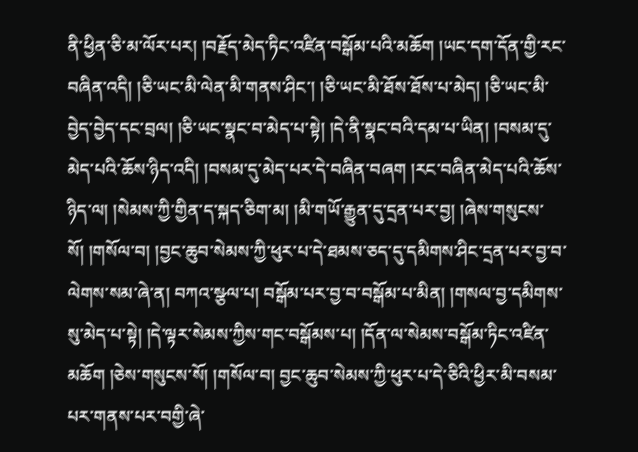ནི་ཕྱིན་ཅི་མ་ལོར་པར། །བརྗོད་མེད་ཏིང་འཛིན་བསྒོམ་པའི་མཆོག །ཡང་དག་དོན་གྱི་རང་བཞིན་འདི། །ཅི་ཡང་མི་ལེན་མི་གནས་ཤིང་། །ཅི་ཡང་མི་ཐོས་ཐོས་པ་མེད། །ཅི་ཡང་མི་བྱེད་བྱེད་དང་བྲལ། །ཅི་ཡང་སྣང་བ་མེད་པ་སྟེ། །དེ་ནི་སྣང་བའི་དམ་པ་ཡིན། །བསམ་དུ་མེད་པའི་ཆོས་ཉིད་འདི། །བསམ་དུ་མེད་པར་དེ་བཞིན་བཞག །རང་བཞིན་མེད་པའི་ཆོས་ཉིད་ལ། །སེམས་ཀྱི་གྱིན་ད་སྐད་ཅིག་མ། །མི་གཡོ་རྒྱུན་དུ་དྲན་པར་བྱ། །ཞེས་གསུངས་སོ། །གསོལ་བ། །བྱང་ཆུབ་སེམས་ཀྱི་ཕུར་པ་དེ་ཐམས་ཅད་དུ་དམིགས་ཤིང་དྲན་པར་བྱ་བ་ལེགས་སམ་ཞེ་ན། བཀའ་སྩལ་པ། བསྒོམ་པར་བྱ་བ་བསྒོམ་པ་མིན། །གསལ་བྱ་དམིགས་སུ་མེད་པ་སྟེ། །དེ་ལྟར་སེམས་ཀྱིས་གང་བསྒོམས་པ། །དོན་ལ་སེམས་བསྒོམ་ཏིང་འཛིན་མཆོག །ཅེས་གསུངས་སོ། །གསོལ་བ། བྱང་ཆུབ་སེམས་ཀྱི་ཕུར་པ་དེ་ཅིའི་ཕྱིར་མི་བསམ་པར་གནས་པར་བགྱི་ཞེ་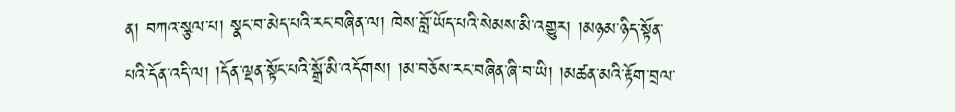ན། བཀའ་སྩལ་པ། སྣང་བ་མེད་པའི་རང་བཞིན་ལ། ཁེས་བློ་ཡོད་པའི་སེམས་མི་འགྱུར། །མཉམ་ཉིད་སྟོན་པའི་དོན་འདི་ལ། །དོན་ལྡན་སྟོང་པའི་སྒྲོ་མི་འདོགས། །མ་བཅོས་རང་བཞིན་ཞི་བ་ཡི། །མཚན་མའི་རྟོག་བྲལ་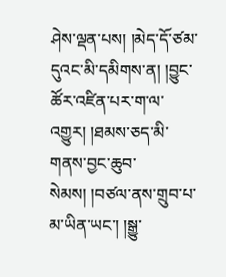ཤེས་ལྡན་པས། །མེད་དོ་ཙམ་དུའང་མི་དམིགས་ན། །བྱུང་ཚོར་འཛིན་པར་ག་ལ་འགྱུར། །ཐམས་ཅད་མི་གནས་བྱང་ཆུབ་སེམས། །བཙལ་ནས་གྲུབ་པ་མ་ཡིན་ཡང་། །སྒྱུ་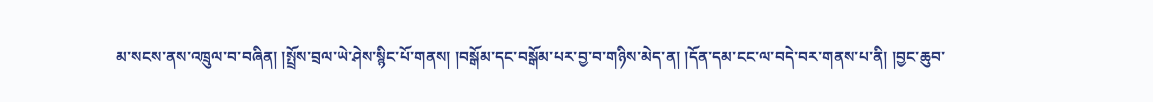མ་སངས་ནས་འཁྲུལ་བ་བཞིན། །སྤྲོས་བྲལ་ཡེ་ཤེས་སྙིང་པོ་གནས། །བསྒོམ་དང་བསྒོམ་པར་བྱ་བ་གཉིས་མེད་ན། །དོན་དམ་ངང་ལ་བདེ་བར་གནས་པ་ནི། །བྱང་ཆུབ་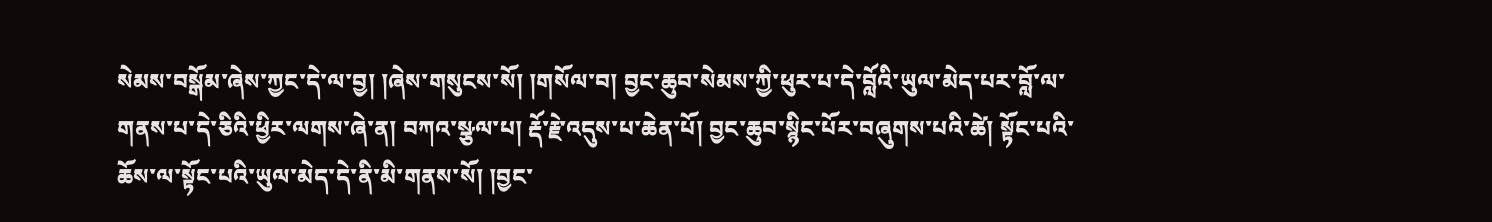སེམས་བསྒོམ་ཞེས་ཀྱང་དེ་ལ་བྱ། །ཞེས་གསུངས་སོ། །གསོལ་བ། བྱང་ཆུབ་སེམས་ཀྱི་ཕུར་པ་དེ་བློའི་ཡུལ་མེད་པར་བློ་ལ་གནས་པ་དེ་ཅིའི་ཕྱིར་ལགས་ཞེ་ན། བཀའ་སྩལ་པ། རྡོ་རྗེ་འདུས་པ་ཆེན་པོ། བྱང་ཆུབ་སྙིང་པོར་བཞུགས་པའི་ཚེ། སྟོང་པའི་ཆོས་ལ་སྟོང་པའི་ཡུལ་མེད་དེ་ནི་མི་གནས་སོ། །བྱང་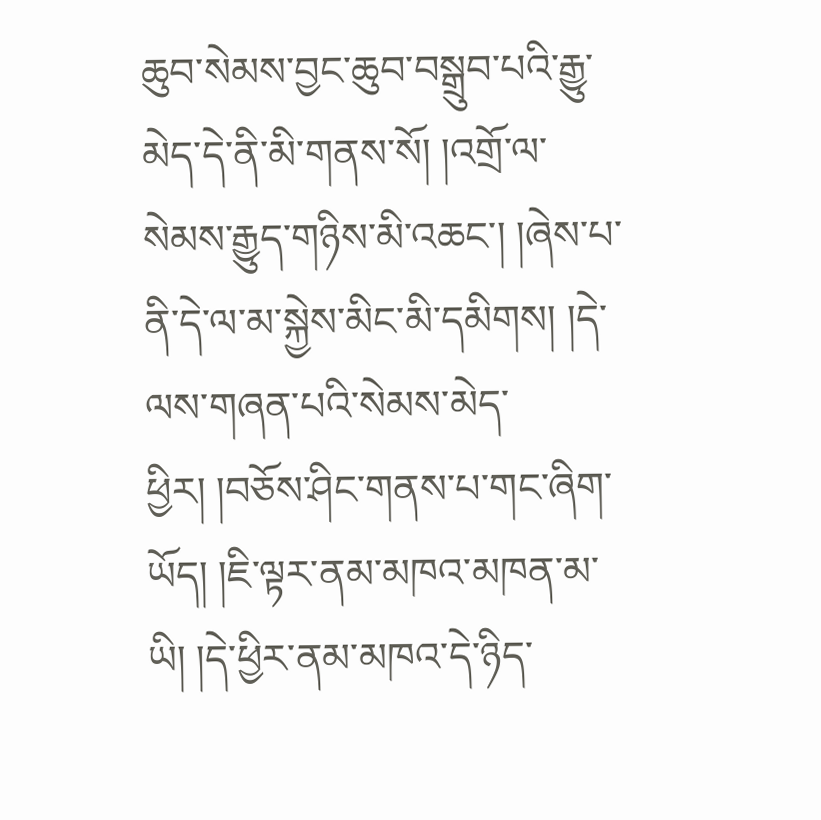ཆུབ་སེམས་བྱང་ཆུབ་བསྒྲུབ་པའི་རྒྱུ་མེད་དེ་ནི་མི་གནས་སོ། །འགྲོ་ལ་སེམས་རྒྱུད་གཉིས་མི་འཆང་། །ཞེས་པ་ནི་དེ་ལ་མ་སྐྱེས་མིང་མི་དམིགས། །དེ་ལས་གཞན་པའི་སེམས་མེད་ཕྱིར། །བཅོས་ཤིང་གནས་པ་གང་ཞིག་ཡོད། །ཇི་ལྟར་ནམ་མཁའ་མཁན་མ་ཡི། །དེ་ཕྱིར་ནམ་མཁའ་དེ་ཉིད་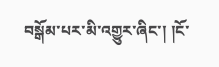བསྒོམ་པར་མི་འགྱུར་ཞིང་། །ངོ་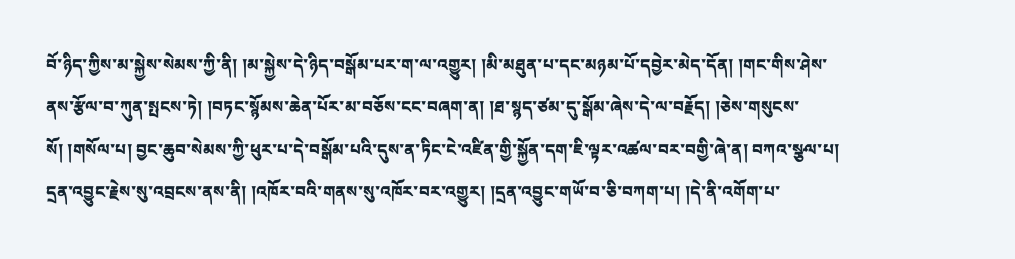བོ་ཉིད་ཀྱིས་མ་སྐྱེས་སེམས་ཀྱི་ནི། །མ་སྐྱེས་དེ་ཉིད་བསྒོམ་པར་ག་ལ་འགྱུར། །མི་མཐུན་པ་དང་མཉམ་པོ་དབྱེར་མེད་དོན། །གང་གིས་ཤེས་ནས་རྩོལ་བ་ཀུན་སྤངས་ཏེ། །བཏང་སྙོམས་ཆེན་པོར་མ་བཅོས་ངང་བཞག་ན། །ཐ་སྙད་ཙམ་དུ་སྒོམ་ཞེས་དེ་ལ་བརྗོད། །ཅེས་གསུངས་སོ། །གསོལ་པ། བྱང་ཆུབ་སེམས་ཀྱི་ཕུར་པ་དེ་བསྒོམ་པའི་དུས་ན་ཏིང་ངེ་འཛིན་གྱི་སྐྱོན་དག་ཇི་ལྟར་འཚལ་བར་བགྱི་ཞེ་ན། བཀའ་སྩལ་པ། དྲན་འབྱུང་རྗེས་སུ་འབྲངས་ནས་ནི། །འཁོར་བའི་གནས་སུ་འཁོར་བར་འགྱུར། །དྲན་འབྱུང་གཡོ་བ་ཅི་བཀག་པ། །དེ་ནི་འགོག་པ་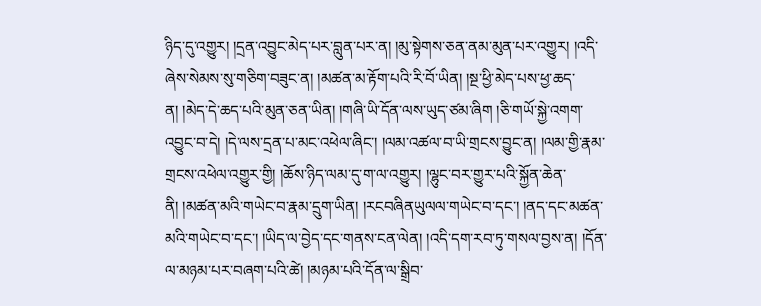ཉིད་དུ་འགྱུར། །དྲན་འབྱུང་མེད་པར་བླུན་པར་ན། །མུ་སྟེགས་ཅན་ནམ་མུན་པར་འགྱུར། །འདི་ཞེས་སེམས་སུ་གཅིག་བཟུང་ན། །མཚན་མ་རྟོག་པའི་རི་བོ་ཡིན། །སྔ་ཕྱི་མེད་པས་ཕྱ་ཆད་ན། །མེད་དེ་ཆད་པའི་མུན་ཅན་ཡིན། །གཞི་ཡི་དོན་ལས་ཡུད་ཙམ་ཞིག །ཅི་གཡོ་སྐྱེ་འགག་འབྱུང་བ་དེ། །དེ་ལས་དྲན་པ་མང་འཕེལ་ཞིང་། །ལམ་འཚལ་བ་ཡི་གྲངས་བྱུང་ན། །ལམ་གྱི་རྣམ་གྲངས་འཕེལ་འགྱུར་གྱི། །ཆོས་ཉིད་ལམ་དུ་ག་ལ་འགྱུར། །ལྷུང་བར་གྱུར་པའི་སྐྱོན་ཆེན་ནི། །མཚན་མའི་གཡེང་བ་རྣམ་དྲུག་ཡིན། །རངབཞིནཡུལལ་གཡེང་བ་དང་། །ནད་དང་མཚན་མའི་གཡེང་བ་དང་། །ཡིད་ལ་བྱེད་དང་གནས་ངན་ལེན། །འདི་དག་རབ་ཏུ་གསལ་བྱས་ན། །དོན་ལ་མཉམ་པར་བཞག་པའི་ཚེ། །མཉམ་པའི་དོན་ལ་སྒྲིབ་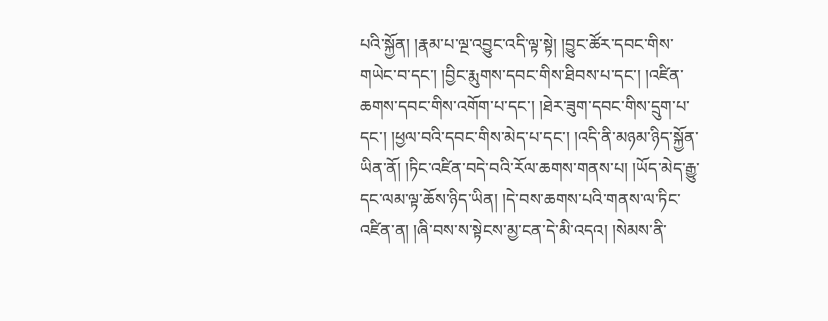པའི་སྐྱོན། །རྣམ་པ་ལྔ་འབྱུང་འདི་ལྟ་སྟེ། །བྱུང་ཚོར་དབང་གིས་གཡེང་བ་དང་། །བྱིང་རྨུགས་དབང་གིས་ཐིབས་པ་དང་། །འཛིན་ཆགས་དབང་གིས་འགོག་པ་དང་། །ཐེར་ཟུག་དབང་གིས་དྲུག་པ་དང་། །ཕྱལ་བའི་དབང་གིས་མེད་པ་དང་། །འདི་ནི་མཉམ་ཉིད་སྐྱོན་ཡིན་ནོ། །ཏིང་འཛིན་བདེ་བའི་རོལ་ཆགས་གནས་པ། །ཡོད་མེད་རྒྱུ་དང་ལམ་ལྟ་ཆོས་ཉིད་ཡིན། །དེ་བས་ཆགས་པའི་གནས་ལ་ཏིང་འཛིན་ན། །ཞི་བས་ས་སྟེངས་མྱ་ངན་དེ་མི་འདའ། །སེམས་ནི་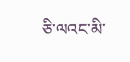ཅི་ལའང་མི་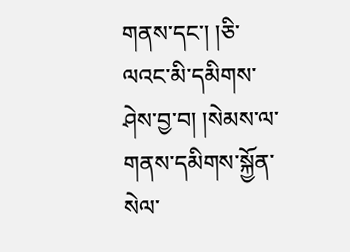གནས་དང་། །ཅི་ལའང་མི་དམིགས་ཤེས་བྱ་བ། །སེམས་ལ་གནས་དམིགས་སྐྱོན་སེལ་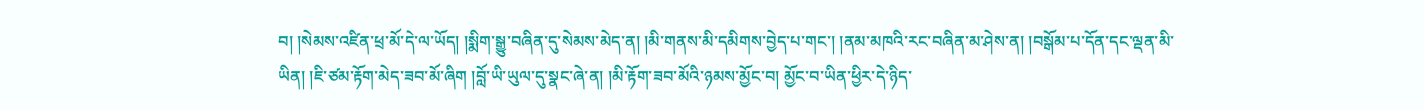བ། །སེམས་འཛིན་ཕྲ་མོ་དེ་ལ་ཡོད། །སྨིག་སྒྱུ་བཞིན་དུ་སེམས་མེད་ན། །མི་གནས་མི་དམིགས་བྱེད་པ་གང་། །ནམ་མཁའི་རང་བཞིན་མ་ཤེས་ན། །བསྒོམ་པ་དོན་དང་ལྡན་མི་ཡིན། །ཇི་ཙམ་རྟོག་མེད་ཟབ་མོ་ཞིག །བློ་ཡི་ཡུལ་དུ་སྣང་ཞེ་ན། །མི་རྟོག་ཟབ་མོའི་ཉམས་མྱོང་བ། མྱོང་བ་ཡིན་ཕྱིར་དེ་ཉིད་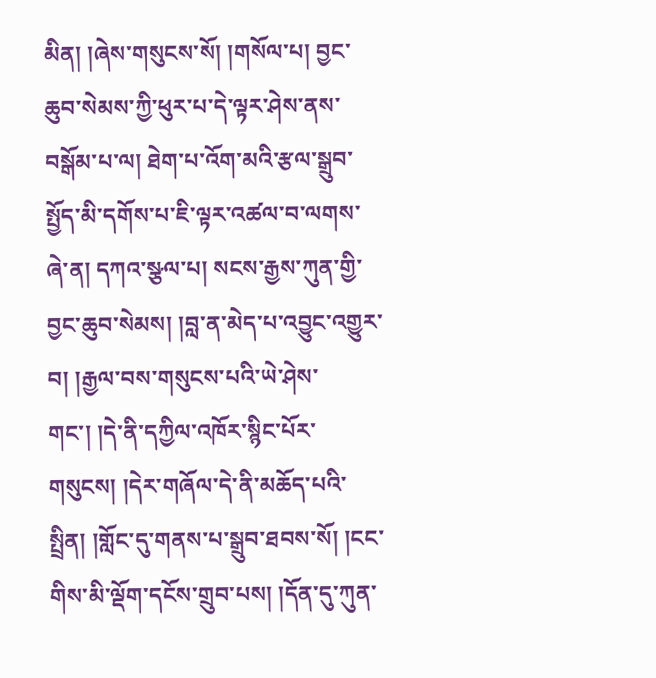མིན། །ཞེས་གསུངས་སོ། །གསོལ་པ། བྱང་ཆུབ་སེམས་ཀྱི་ཕུར་པ་དེ་ལྟར་ཤེས་ནས་བསྒོམ་པ་ལ། ཐེག་པ་འོག་མའི་རྩལ་སྒྲུབ་སྤྱོད་མི་དགོས་པ་ཇི་ལྟར་འཚལ་བ་ལགས་ཞེ་ན། དཀའ་སྩལ་པ། སངས་རྒྱས་ཀུན་གྱི་བྱང་ཆུབ་སེམས། །བླ་ན་མེད་པ་འབྱུང་འགྱུར་བ། །རྒྱལ་བས་གསུངས་པའི་ཡེ་ཤེས་གང་། །དེ་ནི་དཀྱིལ་འཁོར་སྙིང་པོར་གསུངས། །དེར་གཞོལ་དེ་ནི་མཆོད་པའི་སྤྲིན། །གློང་དུ་གནས་པ་སྒྲུབ་ཐབས་སོ། །ངང་གིས་མི་ལྡོག་དངོས་གྲུབ་པས། །དོན་དུ་ཀུན་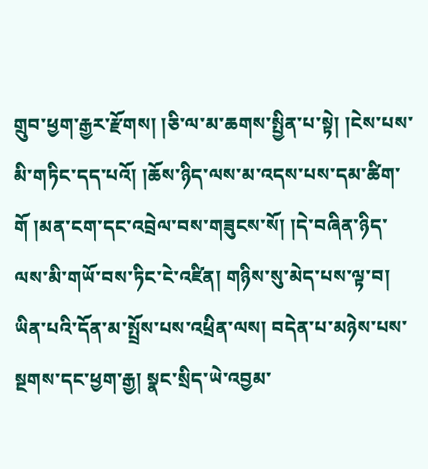གྲུབ་ཕྱག་རྒྱར་རྫོགས། །ཅི་ལ་མ་ཆགས་སྤྱིན་པ་སྟེ། །ངེས་པས་མི་གཏིང་དད་པའོ། །ཆོས་ཉིད་ལས་མ་འདས་པས་དམ་ཚིག་གོ །མན་ངག་དང་འབྲེལ་བས་གཟུངས་སོ། །དེ་བཞིན་ཉིད་ལས་མི་གཡོ་བས་ཏིང་ངེ་འཛིན། གཉིས་སུ་མེད་པས་ལྟ་བ། ཡིན་པའི་དོན་མ་སྤྲོས་པས་འཕྲིན་ལས། བདེན་པ་མཉེས་པས་སྔགས་དང་ཕྱག་རྒྱ། སྣང་སྲིད་ཡེ་འབྱམ་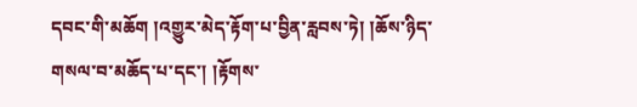དབང་གི་མཆོག །འགྱུར་མེད་རྟོག་པ་བྱིན་རླབས་ཏེ། །ཆོས་ཉིད་གསལ་བ་མཆོད་པ་དང་། །རྟོགས་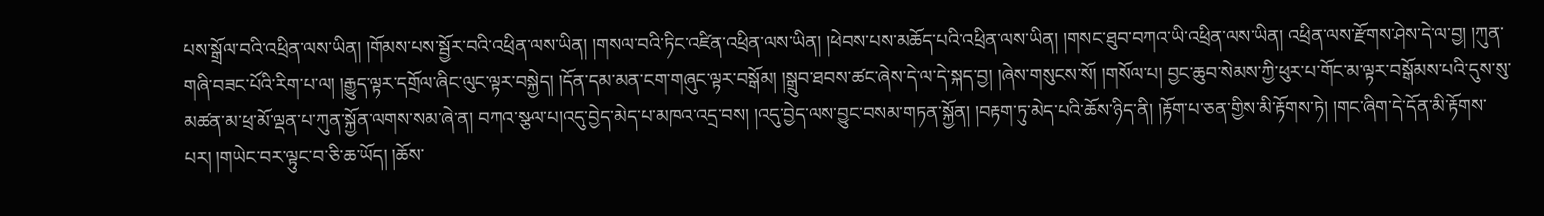པས་སྒྲོལ་བའི་འཕྲིན་ལས་ཡིན། །གོམས་པས་སྦྱོར་བའི་འཕྲིན་ལས་ཡིན། །གསལ་བའི་ཏིང་འཛིན་འཕྲིན་ལས་ཡིན། །ཕེབས་པས་མཆོད་པའི་འཕྲིན་ལས་ཡིན། །གསང་ཐུབ་བཀའ་ཡི་འཕྲིན་ལས་ཡིན། འཕྲིན་ལས་རྫོགས་ཤེས་དེ་ལ་བྱ། །ཀུན་གཞི་བཟང་པོའི་རིག་པ་ལ། །རྒྱུད་ལྟར་དགྲོལ་ཞིང་ལུང་ལྟར་བསྐྱེད། །དོན་དམ་མན་ངག་གཞུང་ལྟར་བསྒོམ། །སྒྲུབ་ཐབས་ཚང་ཞེས་དེ་ལ་དེ་སྐད་བྱ། །ཞེས་གསུངས་སོ། །གསོལ་པ། བྱང་ཆུབ་སེམས་ཀྱི་ཕུར་པ་གོང་མ་ལྟར་བསྒོམས་པའི་དུས་སུ་མཚན་མ་ཕྲ་མོ་ལྡན་པ་ཀུན་སྐྱོན་ལགས་སམ་ཞེ་ན། བཀའ་སྩལ་པ།འདུ་བྱེད་མེད་པ་མཁའ་འདྲ་བས། །འདུ་བྱེད་ལས་བྱུང་བསམ་གཏན་སྐྱོན། །བརྟག་ཏུ་མེད་པའི་ཆོས་ཉིད་ནི། །རྟོག་པ་ཅན་གྱིས་མི་རྟོགས་ཏེ། །གང་ཞིག་དེ་དོན་མི་རྟོགས་པར། །གཡེང་བར་ལྟུང་བ་ཅི་ཆ་ཡོད། །ཆོས་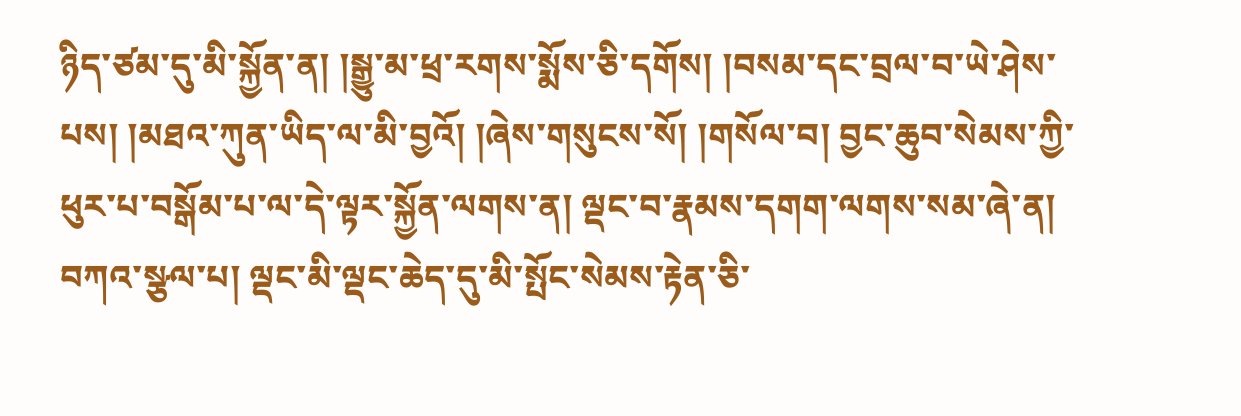ཉིད་ཙམ་དུ་མི་སྐྱོན་ན། །སྒྱུ་མ་ཕྲ་རགས་སྨོས་ཅི་དགོས། །བསམ་དང་བྲལ་བ་ཡེ་ཤེས་པས། །མཐའ་ཀུན་ཡིད་ལ་མི་བྱའོ། །ཞེས་གསུངས་སོ། །གསོལ་བ། བྱང་ཆུབ་སེམས་ཀྱི་ཕུར་པ་བསྒོམ་པ་ལ་དེ་ལྟར་སྐྱོན་ལགས་ན། ལྡང་བ་རྣམས་དགག་ལགས་སམ་ཞེ་ན། བཀའ་སྩལ་པ། ལྡང་མི་ལྡང་ཆེད་དུ་མི་སྤོང་སེམས་རྟེན་ཅི་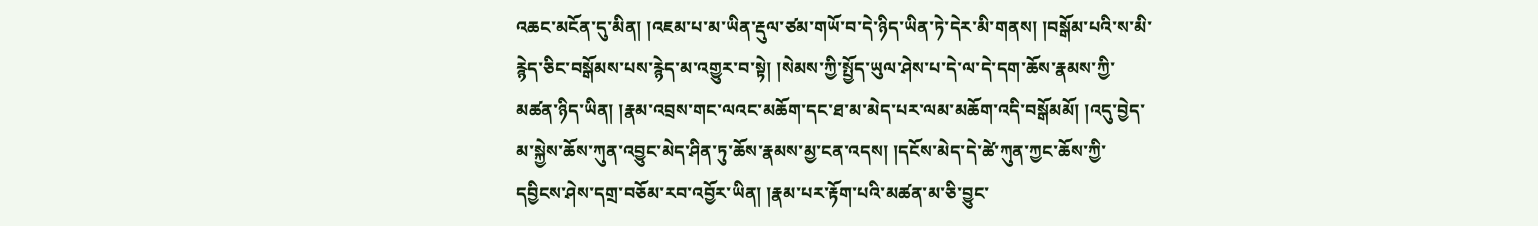འཆང་མངོན་དུ་མིན། །འཇམ་པ་མ་ཡིན་རྡུལ་ཙམ་གཡོ་བ་དེ་ཉིད་ཡིན་ཏེ་དེར་མི་གནས། །བསྒོམ་པའི་ས་མི་རྙེད་ཅིང་བསྒོམས་པས་རྙེད་མ་འགྱུར་བ་སྟེ། །སེམས་ཀྱི་སྤྱོད་ཡུལ་ཤེས་པ་དེ་ལ་དེ་དག་ཆོས་རྣམས་ཀྱི་མཚན་ཉིད་ཡིན། །རྣམ་འབྲས་གང་ལའང་མཆོག་དང་ཐ་མ་མེད་པར་ལམ་མཆོག་འདི་བསྒོམམོ། །འདུ་བྱེད་མ་སྐྱེས་ཆོས་ཀུན་འབྱུང་མེད་ཤིན་ཏུ་ཆོས་རྣམས་མྱ་ངན་འདས། །དངོས་མེད་དེ་ཚེ་ཀུན་ཀྱང་ཆོས་ཀྱི་དབྱིངས་ཤེས་དགྲ་བཅོམ་རབ་འབྱོར་ཡིན། །རྣམ་པར་རྟོག་པའི་མཚན་མ་ཅི་བྱུང་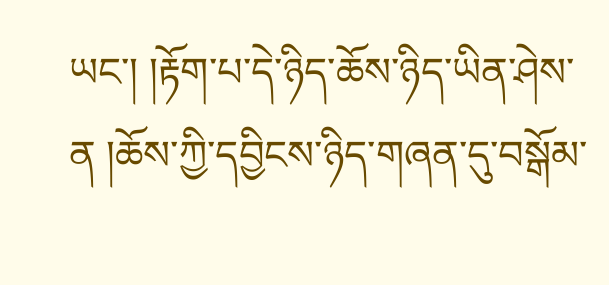ཡང་། །རྟོག་པ་དེ་ཉིད་ཆོས་ཉིད་ཡིན་ཤེས་ན །ཆོས་ཀྱི་དབྱིངས་ཉིད་གཞན་དུ་བསྒོམ་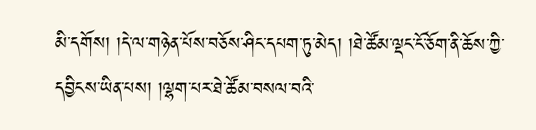མི་དགོས། །དེ་ལ་གཉེན་པོས་བཅོས་ཤིང་དཔག་ཏུ་མེད། །ཐེ་ཚོམ་ལྡང་ངོ་ཅོག་ནི་ཆོས་ཀྱི་དབྱིངས་ཡིན་པས། །ལྷག་པར་ཐེ་ཚོམ་བསལ་བའི་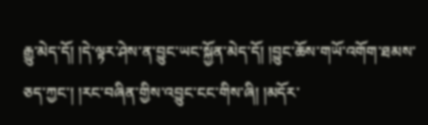རྒྱུ་མེད་དོ། །དེ་ལྟར་ཤེས་ན་བྱུང་ཡང་སྐྱོན་མེད་དོ། །བྱུང་ཆོས་གཡོ་འགོག་ཐམས་ཅད་ཀྱང་། །རང་བཞིན་གྱིས་འབྱུང་ངང་གིས་ཞི། །མདོར་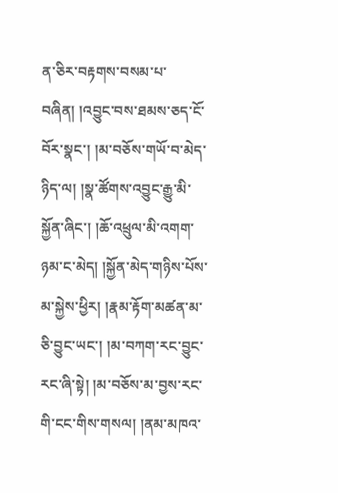ན་ཅིར་བརྟགས་བསམ་པ་བཞིན། །འབྱུང་བས་ཐམས་ཅད་ངོ་བོར་སྣང་། །མ་བཅོས་གཡོ་བ་མེད་ཉིད་ལ། །སྣ་ཚོགས་འབྱུང་རྒྱུ་མི་སྐྱོན་ཞིང་། །ཆོ་འཕྲུལ་མི་འགག་ཉམ་ང་མེད། །སྐྱོན་མེད་གཉིས་པོས་མ་སྐྱེས་ཕྱིར། །རྣམ་རྟོག་མཚན་མ་ཅི་བྱུང་ཡང་། །མ་བཀག་རང་བྱུང་རང་ཞི་སྟེ། །མ་བཅོས་མ་བྱས་རང་གི་ངང་གིས་གསལ། །ནམ་མཁའ་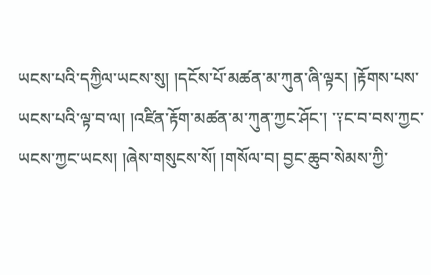ཡངས་པའི་དཀྱིལ་ཡངས་སུ། །དངོས་པོ་མཚན་མ་ཀུན་ཞི་ལྟར། །རྟོགས་པས་ཡངས་པའི་ལྟ་བ་ལ། །འཛིན་རྟོག་མཚན་མ་ཀུན་ཀྱང་ཤོང་། ་༑ང་བ་བས་ཀྱང་ཡངས་ཀྱང་ཡངས། །ཞེས་གསུངས་སོ། །གསོལ་བ། བྱང་ཆུབ་སེམས་ཀྱི་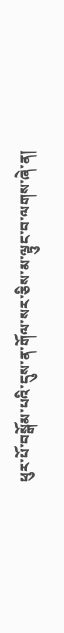ཕུར་པོ་བསྒོམ་པའི་དུས་ན་གོལ་སར་ཅིས་མ་ལྟུང་བ་ལགས་ཞེ་ན།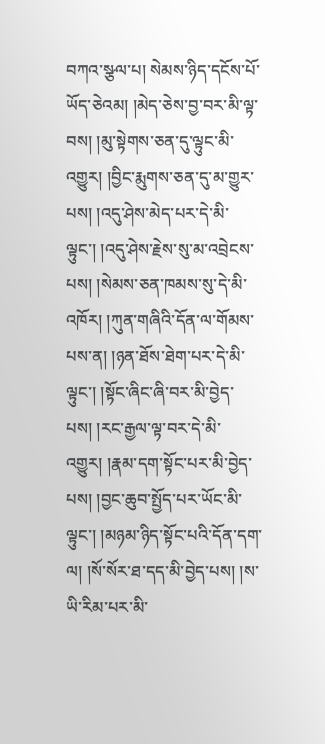བཀའ་སྩལ་པ། སེམས་ཉིད་དངོས་པོ་ཡོད་ཅེའམ། །མེད་ཅེས་བྱ་བར་མི་ལྟ་བས། །མུ་སྟེགས་ཅན་དུ་ལྟུང་མི་འགྱུར། །བྱིང་རྨུགས་ཅན་དུ་མ་གྱུར་པས། །འདུ་ཤེས་མེད་པར་དེ་མི་ལྟུང་། །འདུ་ཤེས་རྗེས་སུ་མ་འབྲེངས་པས། །སེམས་ཅན་ཁམས་སུ་དེ་མི་འཁོར། །ཀུན་གཞིའི་དོན་ལ་གོམས་པས་ན། །ཉན་ཐོས་ཐེག་པར་དེ་མི་ལྟུང་། །སྟོང་ཞིང་ཞི་བར་མི་བྱེད་པས། །རང་རྒྱལ་ལྟ་བར་དེ་མི་འགྱུར། །རྣམ་དག་སྟོང་པར་མི་བྱེད་པས། །བྱང་ཆུབ་སྤྱོད་པར་ཡོང་མི་ལྟུང་། །མཉམ་ཉིད་སྟོང་པའི་དོན་དག་ལ། །སོ་སོར་ཐ་དད་མི་བྱེད་པས། །ས་ཡི་རིམ་པར་མི་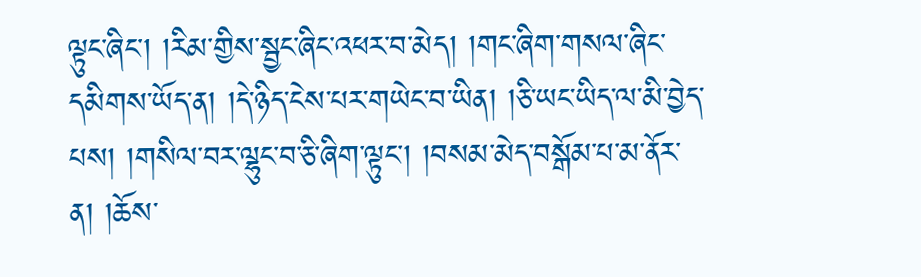ལྟུང་ཞིང་། །རིམ་གྱིས་སྦྱང་ཞིང་འཕར་བ་མེད། །གང་ཞིག་གསལ་ཞིང་དམིགས་ཡོད་ན། །དེ་ཉིད་ངེས་པར་གཡེང་བ་ཡིན། །ཅི་ཡང་ཡིད་ལ་མི་བྱེད་པས། །གསིལ་བར་ལྷུང་བ་ཅི་ཞིག་ལྟུང་། །བསམ་མེད་བསྒོམ་པ་མ་ནོར་ན། །ཆོས་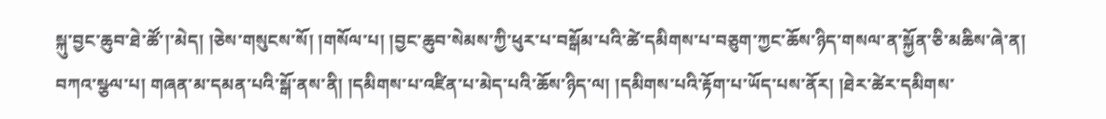སྐུ་བྱང་ཆུབ་ཐེ་ཚོ་།་མེད། །ཅེས་གསུངས་སོ། །གསོལ་པ། །བྱང་ཆུབ་སེམས་ཀྱི་ཕུར་པ་བསྒོམ་པའི་ཚེ་དམིགས་པ་བཅུག་ཀྱང་ཆོས་ཉིད་གསལ་ན་སྐྱོན་ཅི་མཆིས་ཞེ་ན། བཀའ་སྩལ་པ། གཞན་མ་དམན་པའི་སྒོ་ནས་ནི། །དམིགས་པ་འཛིན་པ་མེད་པའི་ཆོས་ཉིད་ལ། །དམིགས་པའི་རྟོག་པ་ཡོད་པས་ནོར། །ཐེར་ཚེར་དམིགས་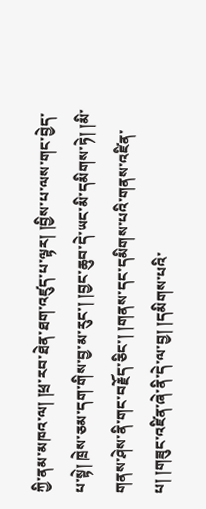ཀྱི་ནམ་མཁའ་ལ། །ཕྲ་རབ་ཐེན་ཐག་འཛུད་པ་ལྟར། །བྱིས་པ་ལས་གང་བྱེད་པ་སྟེ། ཁྲེས་ཅམ་དག་གིས་བྱ་མ་རུང་། །བྱང་ཆུབ་དེ་ཡང་མི་དམིགས་ཏེ། །མི་གནས་ཤེས་ནི་གང་བརྗོད་ཅིང་། །གནས་དང་དམིགས་པའི་གནས་འཛིན་པ། །གཟུང་འཛིན་ཞེ་ནི་དེ་ལ་བྱ། །དམིགས་པའི་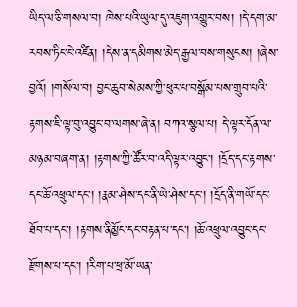ཡིད་ལ་ཅི་གསལ་བ། ཁེས་པའི་ཡུལ་དུ་འཇུག་འགྱུར་བས། །དེ་དག་མ་རབས་ཏིང་ངེ་འཛིན། །དེས་ན་དམིགས་མེད་རྒྱལ་བས་གསུངས། །ཞེས་བྱའོ། །གསོལ་བ། བྱང་ཆུབ་སེམས་ཀྱི་ཕུར་པ་བསྒོམ་པས་གྲུབ་པའི་རྟགས་ཇི་ལྟ་བུ་འབྱུང་བ་ལགས་ཞེ་ན། བཀའ་སྩལ་པ། དེ་ལྟར་དོན་ལ་མཉམ་བཞག་ན། །རྟགས་ཀྱི་ཚོར་བ་འདི་ལྟར་འབྱུང་། །དྲོད་དང་རྟགས་དང་ཆོ་འཕྲུལ་དང་། །རྣམ་ཤེས་དང་ནི་ཡེ་ཤེས་དང་། །དྲོད་ནི་གཡོ་དང་ཐོབ་པ་དང་། །རྟགས་ནིམྱོང་དང་བརྟན་པ་དང་། །ཆོ་འཕྲུལ་འབྱུང་དང་རྫོགས་པ་དང་། །རིག་པ་ཕྲ་མོ་ཡན་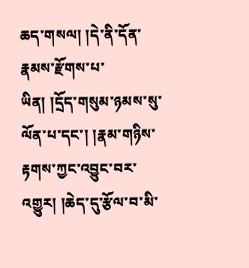ཆད་གསལ། །དེ་ནི་དོན་རྣམས་རྫོགས་པ་ཡིན། །དྲོད་གསུམ་ཉམས་སུ་ལོན་པ་དང་། །རྣམ་གཉིས་རྟགས་ཀྱང་འབྱུང་བར་འགྱུར། །ཆེད་དུ་རྩོལ་བ་མི་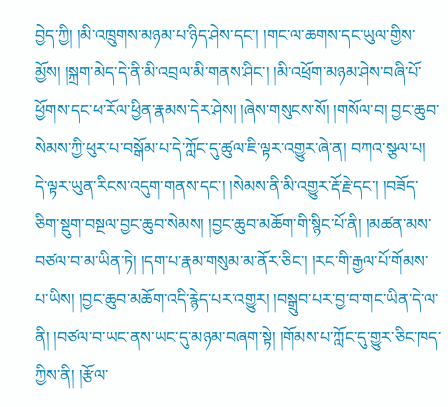བྱེད་ཀྱི། །མི་འཁྲུགས་མཉམ་པ་ཉིད་ཤེས་དང་། །གང་ལ་ཆགས་དང་ཡུལ་གྱིས་མྱོས། །སྐྲག་མེད་དེ་ནི་མི་འབྲལ་མི་གནས་ཤིང་། །མི་འཕྲོག་མཉམ་ཤེས་བཞི་པོ་ཕྱོགས་དང་ཕ་རོལ་ཕྱིན་རྣམས་དེར་ཤེས། །ཞེས་གསུངས་སོ། །གསོལ་བ། བྱང་ཆུབ་སེམས་ཀྱི་ཕུར་པ་བསྒོམ་པ་དེ་ཀློང་དུ་ཚུལ་ཇི་ལྟར་འགྱུར་ཞེ་ན། བཀའ་སྩལ་པ། དེ་ལྟར་ཡུན་རིངས་འདུག་གནས་དང་། །སེམས་ནི་མི་འགྱུར་རྡོ་རྗེ་དང་། །བཟོད་ཅིག་སྡུག་བསྔལ་བྱང་ཆུབ་སེམས། །བྱང་ཆུབ་མཆོག་གི་སྙིང་པོ་ནི། །མཚན་མས་བཙལ་བ་མ་ཡིན་ཏེ། །དག་པ་རྣམ་གསུམ་མ་ནོར་ཅིང་། །རང་གི་རྒྱལ་པོ་གོམས་པ་ཡིས། །བྱང་ཆུབ་མཆོག་འདི་རྙེད་པར་འགྱུར། །བསྒྲུབ་པར་བྱ་བ་གང་ཡིན་དེ་ལ་ནི། །བཙལ་བ་ཡང་ནས་ཡང་དུ་མཉམ་བཞག་སྟེ། །གོམས་པ་ཀློང་དུ་གྱུར་ཅིང་ཁད་ཀྱིས་ནི། །རྩོལ་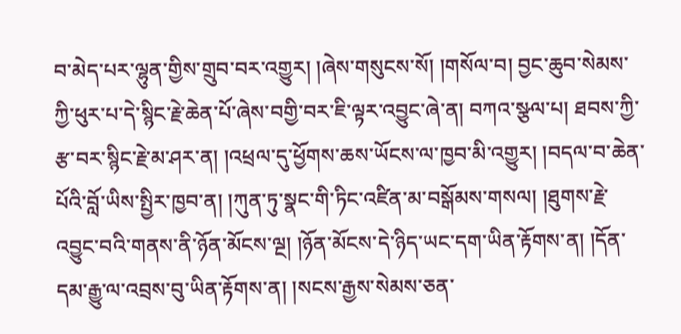བ་མེད་པར་ལྷུན་གྱིས་གྲུབ་བར་འགྱུར། །ཞེས་གསུངས་སོ། །གསོལ་བ། བྱང་ཆུབ་སེམས་ཀྱི་ཕུར་པ་དེ་སྙིང་རྗེ་ཆེན་པོ་ཞེས་བགྱི་བར་ཇི་ལྟར་འབྱུང་ཞེ་ན། བཀའ་སྩལ་པ། ཐབས་ཀྱི་རྩ་བར་སྙིང་རྗེ་མ་ཤར་ན། །འཕྲལ་དུ་ཕྱོགས་ཆས་ཡོངས་ལ་ཁྱབ་མི་འགྱུར། །བདལ་བ་ཆེན་པོའི་བློ་ཡིས་སྤྱིར་ཁྱབ་ན། །ཀུན་ཏུ་སྣང་གི་ཏིང་འཛིན་མ་བསྒོམས་གསལ། །ཐུགས་རྗེ་འབྱུང་བའི་གནས་ནི་ཉོན་མོངས་ལྔ། །ཉོན་མོངས་དེ་ཉིད་ཡང་དག་ཡིན་རྟོགས་ན། །དོན་དམ་རྒྱུ་ལ་འབྲས་བུ་ཡིན་རྟོགས་ན། །སངས་རྒྱས་སེམས་ཅན་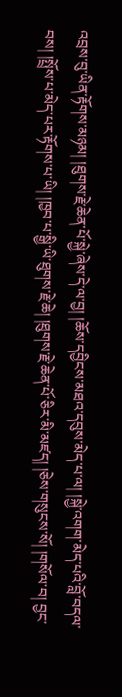འབྲས་བུ་ཡིན་རྟོགས་མཉམ། །ཐུགས་རྗེ་ཆེན་པོ་སྐྱེ་ཞེས་དེ་ལ་བྱ། །ཆོས་དབྱིངས་མཐའ་དབུས་མེད་པ་ལ། །སྐྱེ་འགག་མེད་པའི་བློ་བདལ་བས། །སྤྲོས་པ་མེད་པར་རྟོགས་པ་ཡི། །ཁྱབ་པ་སྒྱི་ཡི་ཐུགས་རྗེ་ཆེ། །ཐུགས་རྗེ་ཆེན་པོ་ཅིར་མི་མཛད། །ཅེས་གསུངས་སོ། །གསོལ་བ། བྱང་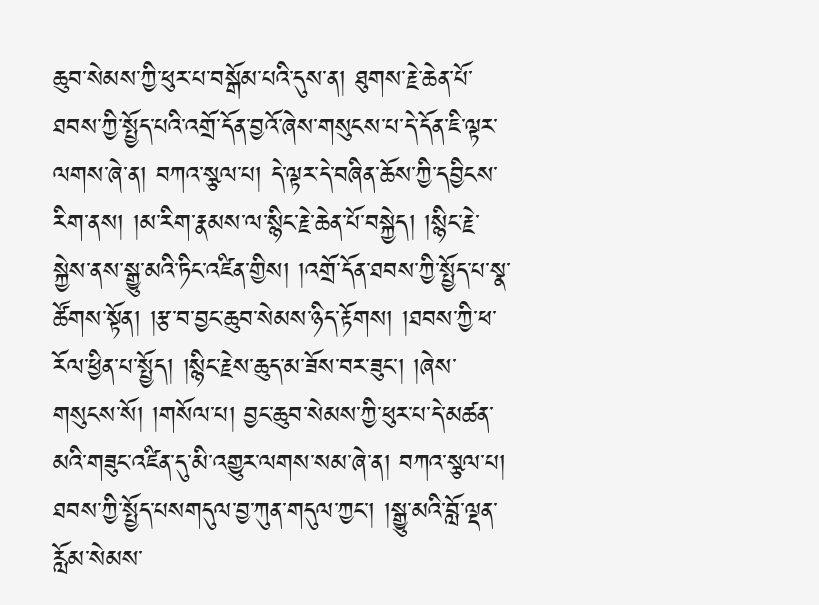ཆུབ་སེམས་ཀྱི་ཕུར་པ་བསྒོམ་པའི་དུས་ན། ཐུགས་རྗེ་ཆེན་པོ་ཐབས་ཀྱི་སྤྱོད་པའི་འགྲོ་དོན་བྱའོ་ཞེས་གསུངས་པ་དེ་དོན་ཇི་ལྟར་ལགས་ཞེ་ན། བཀའ་སྩལ་པ། དེ་ལྟར་དེ་བཞིན་ཆོས་ཀྱི་དབྱིངས་རིག་ནས། །མ་རིག་རྣམས་ལ་སྙིང་རྗེ་ཆེན་པོ་བསྐྱེད། །སྙིང་རྗེ་སྐྱེས་ནས་སྒྱུ་མའི་ཏིང་འཛིན་གྱིས། །འགྲོ་དོན་ཐབས་ཀྱི་སྤྱོད་པ་སྣ་ཚོགས་སྟོན། །རྩ་བ་བྱང་ཆུབ་སེམས་ཉིད་རྟོགས། །ཐབས་ཀྱི་ཕ་རོལ་ཕྱིན་པ་སྤྱོད། །སྙིང་རྗེས་ཆུད་མ་ཟོས་བར་ཟུང་། །ཞེས་གསུངས་སོ། །གསོལ་པ། བྱང་ཆུབ་སེམས་ཀྱི་ཕུར་པ་དེ་མཚན་མའི་གཟུང་འཛིན་དུ་མི་འགྱུར་ལགས་སམ་ཞེ་ན། བཀའ་སྩལ་པ། ཐབས་ཀྱི་སྤྱོད་པསགདུལ་བྱ་ཀུན་གདུལ་ཀྱང་། །སྒྱུ་མའི་བློ་ལྡན་རློམ་སེམས་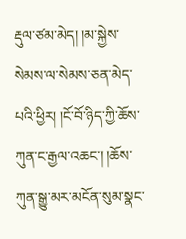རྡུལ་ཙམ་མེད། །མ་སྐྱེས་སེམས་ལ་སེམས་ཅན་མེད་པའི་ཕྱིར། །ངོ་བོ་ཉིད་ཀྱི་ཆོས་ཀུན་ང་རྒྱལ་འཆང་། །ཆོས་ཀུན་སྒྱུ་མར་མངོན་སུམ་སྣང་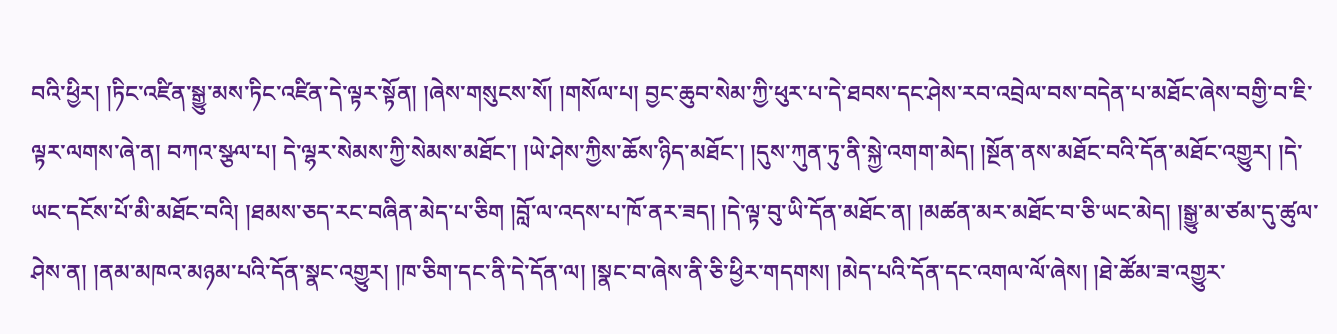བའི་ཕྱིར། །ཏིང་འཛིན་སྒྱུ་མས་ཏིང་འཛིན་དེ་ལྟར་སྟོན། །ཞེས་གསུངས་སོ། །གསོལ་པ། བྱང་ཆུབ་སེམ་ཀྱི་ཕུར་པ་དེ་ཐབས་དང་ཤེས་རབ་འབྲེལ་བས་བདེན་པ་མཐོང་ཞེས་བགྱི་བ་ཇི་ལྟར་ལགས་ཞེ་ན། བཀའ་སྩལ་པ། དེ་ལྷར་སེམས་ཀྱི་སེམས་མཐོང་། །ཡེ་ཤེས་ཀྱིས་ཆོས་ཉིད་མཐོང་། །དུས་ཀུན་ཏུ་ནི་སྐྱེ་འགག་མེད། །སྔོན་ནས་མཐོང་བའི་དོན་མཐོང་འགྱུར། །དེ་ཡང་དངོས་པོ་མི་མཐོང་བའི། །ཐམས་ཅད་རང་བཞིན་མེད་པ་ཅིག །བློ་ལ་འདས་པ་ཁོ་ནར་ཟད། །དེ་ལྟ་བུ་ཡི་དོན་མཐོང་ན། །མཚན་མར་མཐོང་བ་ཅི་ཡང་མེད། །སྒྱུ་མ་ཙམ་དུ་ཚུལ་ཤེས་ན། །ནམ་མཁའ་མཉམ་པའི་དོན་སྣང་འགྱུར། །ཁ་ཅིག་དང་ནི་དེ་དོན་ལ། །སྣང་བ་ཞེས་ནི་ཅི་ཕྱིར་གདགས། །མེད་པའི་དོན་དང་འགལ་ལོ་ཞེས། །ཐེ་ཚོམ་ཟ་འགྱུར་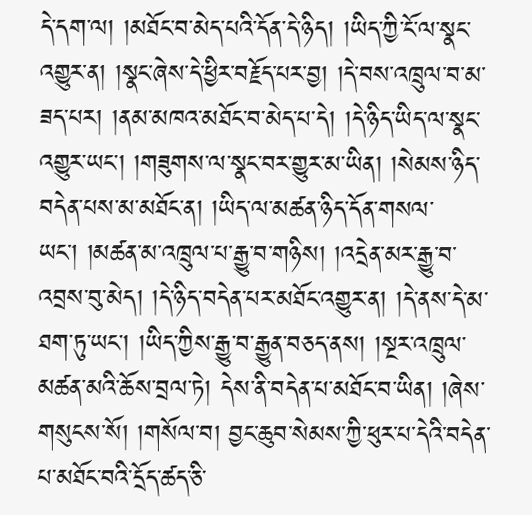དེ་དག་ལ། །མཐོང་བ་མེད་པའི་དོན་དེ་ཉིད། །ཡིད་ཀྱི་ངོ་ལ་སྣང་འགྱུར་ན། །སྣང་ཞེས་དེ་ཕྱིར་བརྗོད་པར་བྱ། །དེ་བས་འཁྲུལ་བ་མ་ཟད་པར། །ནམ་མཁའ་མཐོང་བ་མེད་པ་དེ། །དེ་ཉིད་ཡིད་ལ་སྣང་འགྱུར་ཡང་། །གཟུགས་ལ་སྣང་བར་གྱུར་མ་ཡིན། །སེམས་ཉིད་བདེན་པས་མ་མཐོང་ན། །ཡིད་ལ་མཚན་ཉིད་དོན་གསལ་ཡང་། །མཚན་མ་འཁྲུལ་པ་རྒྱུ་བ་གཉིས། །འདྲེན་མར་རྒྱུ་བ་འབྲས་བུ་མེད། །དེ་ཉིད་བདེན་པར་མཐོང་འགྱུར་ན། །དེ་ནས་དེ་མ་ཐག་ཏུ་ཡང་། །ཡིད་ཀྱིས་རྒྱུ་བ་རྒྱུན་བཅད་ནས། །སྔར་འཁྲུལ་མཚན་མའི་ཆོས་བྲལ་ཏེ། དེས་ནི་བདེན་པ་མཐོང་བ་ཡིན། །ཞེས་གསུངས་སོ། །གསོལ་བ། བྱང་ཆུབ་སེམས་ཀྱི་ཕུར་པ་དེའི་བདེན་པ་མཐོང་བའི་དྲོད་ཚད་ཅི་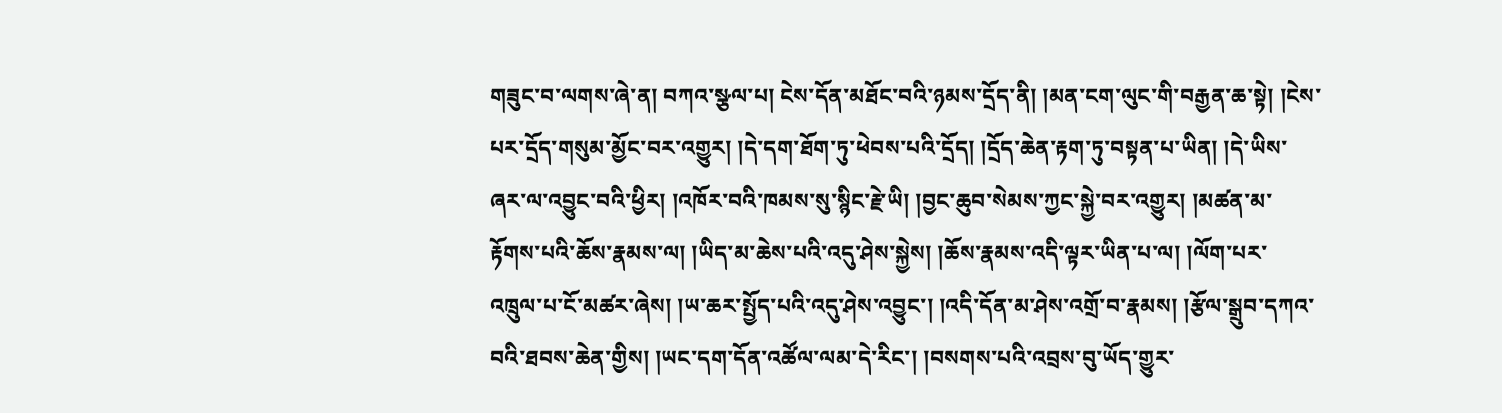གཟུང་བ་ལགས་ཞེ་ན། བཀའ་སྩལ་པ། ངེས་དོན་མཐོང་བའི་ཉམས་དྲོད་ནི། །མན་ངག་ལུང་གི་བརྒྱན་ཆ་སྟེ། །ངེས་པར་དྲོད་གསུམ་མྱོང་བར་འགྱུར། །དེ་དག་ཐོག་ཏུ་ཕེབས་པའི་དྲོད། །དྲོད་ཆེན་རྟག་ཏུ་བསྟན་པ་ཡིན། །དེ་ཡིས་ཞར་ལ་འབྱུང་བའི་ཕྱིར། །འཁོར་བའི་ཁམས་སུ་སྙིང་རྗེ་ཡི། །བྱང་ཆུབ་སེམས་ཀྱང་སྐྱེ་བར་འགྱུར། །མཚན་མ་རྟོགས་པའི་ཆོས་རྣམས་ལ། །ཡིད་མ་ཆེས་པའི་འདུ་ཤེས་སྐྱེས། །ཆོས་རྣམས་འདི་ལྟར་ཡིན་པ་ལ། །ལོག་པར་འཁྲུལ་པ་ངོ་མཚར་ཞེས། །ཡ་ཆར་སྤྱོད་པའི་འདུ་ཤེས་འབྱུང་། །འདི་དོན་མ་ཤེས་འགྲོ་བ་རྣམས། །རྩོལ་སྒྲུབ་དཀའ་བའི་ཐབས་ཆེན་གྱིས། །ཡང་དག་དོན་འཚོལ་ལམ་དེ་རིང་། །བསགས་པའི་འབྲས་བུ་ཡོད་གྱུར་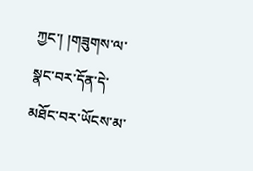ཀྱང་། །གཟུགས་ལ་སྣང་བར་དོན་དེ་མཐོང་བར་ཡོངས་མ་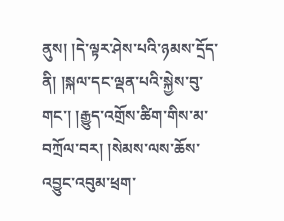ནུས། །དེ་ལྟར་ཤེས་པའི་ཉམས་དྲོད་ནི། །སྐལ་དང་ལྡན་པའི་སྐྱེས་བུ་གང་། །རྒྱུད་འགྲོས་ཚིག་གིས་མ་བཀྲོལ་བར། །སེམས་ལས་ཆོས་འབྱུང་འབུམ་ཕྲག་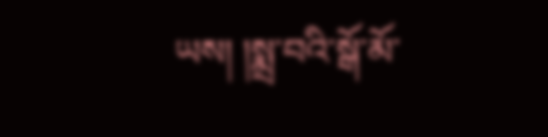ཡས། །སྨྲ་བའི་སྒོ་མོ་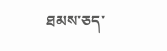ཐམས་ཅད་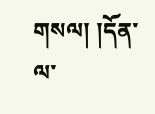གསལ། །དོན་ལ་